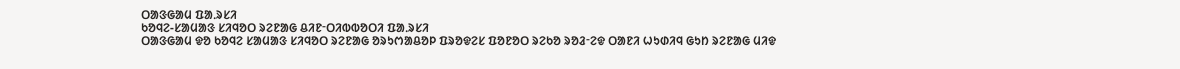ᱛᱟᱝᱜᱟᱢ ᱯᱟᱹᱨᱥᱤ
ᱠᱚᱧᱮ-ᱥᱟᱢᱟᱝ ᱥᱤᱧᱚᱛ ᱨᱮᱱᱟᱜ ᱪᱤᱱᱼᱛᱤᱵᱵᱚᱛᱤ ᱯᱟᱹᱨᱥᱤ
ᱛᱟᱝᱜᱟᱢ ᱫᱚ ᱠᱚᱧᱮ ᱥᱟᱢᱟᱝ ᱥᱤᱧᱚᱛ ᱨᱮᱱᱟᱜ ᱚᱨᱩᱬᱟᱪᱚᱞ ᱯᱨᱚᱫᱮᱥ ᱯᱚᱱᱚᱛ ᱨᱮᱠᱚ ᱨᱚᱲᱼᱮᱫ ᱛᱟᱱᱤ ᱦᱩᱰᱤᱧ ᱜᱩᱴ ᱨᱮᱱᱟᱜ ᱢᱤᱫ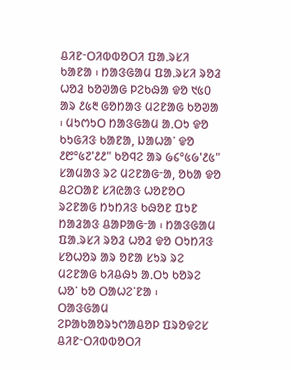ᱪᱤᱱᱼᱛᱤᱵᱵᱚᱛᱤ ᱯᱟᱹᱨᱥᱤ ᱠᱟᱱᱟ ᱾ ᱴᱟᱝᱜᱟᱢ ᱯᱟᱹᱨᱥᱤ ᱨᱚᱲ ᱦᱚᱲ ᱠᱚᱣᱟᱜ ᱞᱮᱠᱷᱟ ᱫᱚ ᱑᱕᱐ ᱟᱨ ᱒᱕᱓ ᱜᱚᱴᱟᱝ ᱢᱮᱱᱟᱜ ᱠᱚᱣᱟ ᱾ ᱢᱩᱬᱩᱛ ᱴᱟᱝᱜᱟᱢ ᱟᱹᱛᱩ ᱫᱚ ᱠᱩᱜᱤᱝ ᱠᱟᱱᱟ, ᱡᱟᱦᱟᱸ ᱫᱚ ᱒᱘°᱕᱗'᱒᱒" ᱠᱚᱧᱮ ᱟᱨ ᱙᱔°᱕᱙'᱒᱕" ᱥᱟᱢᱟᱝ ᱨᱮ ᱢᱮᱱᱟᱜᱼᱟ, ᱚᱠᱟ ᱫᱚ ᱪᱮᱛᱟᱱ ᱥᱤᱭᱟᱝ ᱦᱚᱱᱚᱛ ᱨᱮᱱᱟᱜ ᱴᱩᱴᱤᱝ ᱠᱷᱚᱱ ᱯᱩᱱ ᱴᱟᱲᱟᱝ ᱪᱟᱞᱟᱜᱼᱟ ᱾ ᱴᱟᱝᱜᱟᱢ ᱯᱟᱹᱨᱥᱤ ᱨᱚᱲ ᱦᱚᱲ ᱫᱚ ᱛᱩᱴᱤᱝ ᱥᱚᱦᱚᱨ ᱟᱨ ᱚᱱᱟ ᱥᱩᱨ ᱨᱮ ᱢᱮᱱᱟᱜ ᱠᱤᱪᱷᱩ ᱟᱹᱛᱩ ᱠᱚᱨᱮ ᱦᱚᱸ ᱠᱚ ᱛᱟᱦᱮᱸᱱᱟ ᱾
ᱛᱟᱝᱜᱟᱢ
ᱮᱞᱟᱠᱟᱚᱨᱩᱬᱟᱪᱚᱞ ᱯᱨᱚᱫᱮᱥ
ᱪᱤᱱᱼᱛᱤᱵᱵᱚᱛᱤ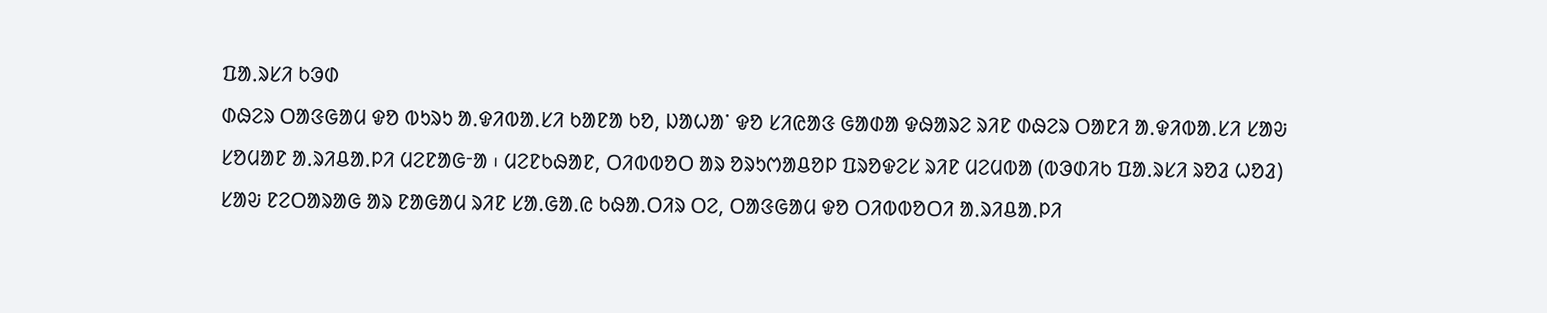ᱯᱟᱹᱨᱥᱤ ᱠᱳᱰ
ᱰᱷᱮᱨ ᱛᱟᱝᱜᱟᱢ ᱫᱚ ᱵᱩᱨᱩ ᱟᱹᱫᱤᱵᱟᱹᱥᱤ ᱠᱟᱱᱟ ᱠᱚ, ᱡᱟᱦᱟᱸ ᱫᱚ ᱥᱤᱭᱟᱝ ᱜᱟᱰᱟ ᱫᱷᱟᱨᱮ ᱨᱤᱱ ᱰᱷᱮᱨ ᱛᱟᱱᱤ ᱟᱹᱫᱤᱵᱟᱹᱥᱤ ᱥᱟᱶ ᱥᱚᱢᱟᱱ ᱟᱹᱨᱤᱪᱟᱹᱞᱤ ᱢᱮᱱᱟᱜᱼᱟ ᱾ ᱢᱮᱱᱠᱷᱟᱱ, ᱛᱤᱵᱵᱚᱛ ᱟᱨ ᱚᱨᱩᱬᱟᱪᱚᱞ ᱯᱨᱚᱫᱮᱥ ᱨᱤᱱ ᱢᱮᱢᱵᱟ (ᱵᱳᱰᱤᱠ ᱯᱟᱹᱨᱥᱤ ᱨᱚᱲ ᱦᱚᱲ) ᱥᱟᱶ ᱱᱮᱛᱟᱨᱟᱜ ᱟᱨ ᱱᱟᱜᱟᱢ ᱨᱤᱱ ᱥᱟᱹᱜᱟᱹᱭ ᱠᱷᱟᱹᱛᱤᱨ ᱛᱮ, ᱛᱟᱝᱜᱟᱢ ᱫᱚ ᱛᱤᱵᱵᱚᱛᱤ ᱟᱹᱨᱤᱪᱟᱹᱞᱤ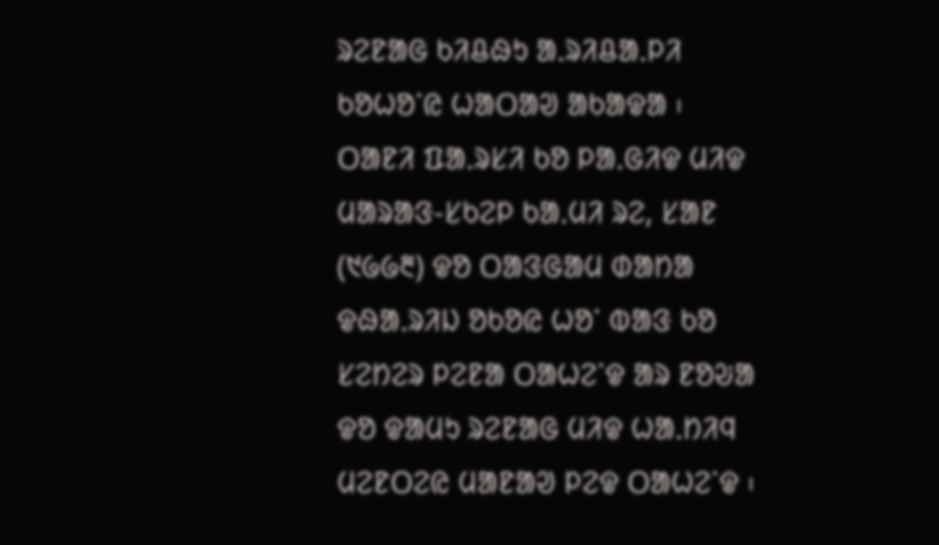ᱨᱮᱱᱟᱜ ᱠᱤᱪᱷᱩ ᱟᱹᱨᱤᱪᱟᱹᱞᱤ ᱠᱚᱦᱚᱸᱭ ᱦᱟᱛᱟᱣ ᱟᱠᱟᱫᱟ ᱾
ᱛᱟᱱᱤ ᱯᱟᱹᱨᱥᱤ ᱠᱚ ᱞᱟᱹᱜᱤᱫ ᱢᱤᱫ ᱢᱟᱨᱟᱝ-ᱥᱠᱮᱞ ᱠᱟᱹᱢᱤ ᱨᱮ, ᱥᱟᱱ (᱑᱙᱙᱓) ᱫᱚ ᱛᱟᱝᱜᱟᱢ ᱰᱟᱴᱟ ᱫᱷᱟᱹᱨᱤᱡ ᱚᱠᱚᱭ ᱦᱚᱸ ᱵᱟᱝ ᱠᱚ ᱥᱮᱴᱮᱨ ᱞᱮᱱᱟ ᱛᱟᱦᱮᱸᱫ ᱟᱨ ᱱᱚᱶᱟ ᱫᱚ ᱫᱟᱢᱩ ᱨᱮᱱᱟᱜ ᱢᱤᱫ ᱦᱟᱹᱴᱤᱧ ᱢᱮᱱᱛᱮᱭ ᱢᱟᱱᱟᱣ ᱞᱮᱫ ᱛᱟᱦᱮᱸᱫ ᱾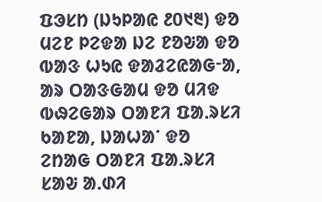ᱯᱳᱥᱴ (ᱡᱩᱞᱟᱭ ᱒᱐᱑᱓) ᱫᱚ ᱢᱮᱱ ᱞᱮᱫᱟ ᱡᱮ ᱱᱚᱶᱟ ᱫᱚ ᱵᱟᱝ ᱦᱩᱭ ᱫᱟᱲᱮᱭᱟᱜᱼᱟ, ᱟᱨ ᱛᱟᱝᱜᱟᱢ ᱫᱚ ᱢᱤᱫ ᱵᱷᱮᱜᱟᱨ ᱛᱟᱱᱤ ᱯᱟᱹᱨᱥᱤ ᱠᱟᱱᱟ, ᱡᱟᱦᱟᱸ ᱫᱚ ᱮᱴᱟᱜ ᱛᱟᱱᱤ ᱯᱟᱹᱨᱥᱤ ᱥᱟᱶ ᱟᱹᱰᱤ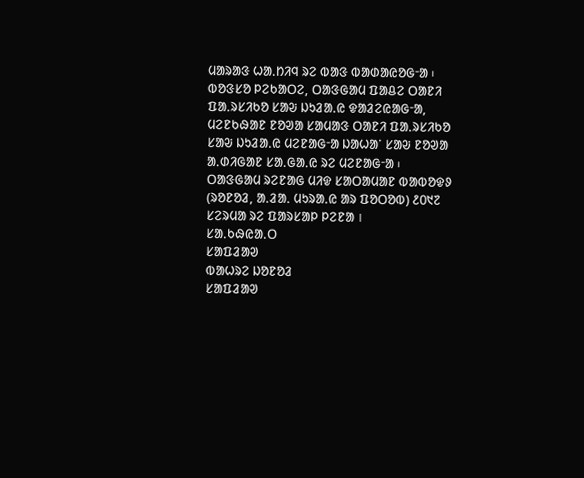ᱢᱟᱨᱟᱝ ᱦᱟᱹᱴᱤᱧ ᱨᱮ ᱵᱟᱝ ᱵᱟᱰᱟᱭᱚᱜᱼᱟ ᱾ ᱵᱚᱝᱥᱚ ᱞᱮᱠᱟᱛᱮ, ᱛᱟᱝᱜᱟᱢ ᱯᱟᱪᱮ ᱛᱟᱱᱤ ᱯᱟᱹᱨᱥᱤᱠᱚ ᱥᱟᱶ ᱡᱩᱲᱟᱹᱭ ᱫᱟᱲᱮᱭᱟᱜᱼᱟ, ᱢᱮᱱᱠᱷᱟᱱ ᱱᱚᱣᱟ ᱥᱟᱢᱟᱝ ᱛᱟᱱᱤ ᱯᱟᱹᱨᱥᱤᱠᱚ ᱥᱟᱶ ᱡᱩᱲᱟᱹᱭ ᱢᱮᱱᱟᱜᱼᱟ ᱡᱟᱦᱟᱸ ᱥᱟᱶ ᱱᱚᱣᱟ ᱟᱹᱰᱤᱜᱟᱱ ᱥᱟᱹᱜᱟᱹᱭ ᱨᱮ ᱢᱮᱱᱟᱜᱼᱟ ᱾
ᱛᱟᱝᱜᱟᱢ ᱨᱮᱱᱟᱜ ᱢᱤᱫ ᱥᱟᱛᱟᱢᱟᱱ ᱵᱟᱵᱚᱫᱽ (ᱨᱚᱱᱚᱲ, ᱟᱹᱲᱟᱹ ᱢᱩᱨᱟᱹᱭ ᱟᱨ ᱯᱚᱛᱚᱵ) ᱒᱐᱑᱗ ᱥᱮᱨᱢᱟ ᱨᱮ ᱯᱟᱨᱥᱟᱞ ᱞᱮᱱᱟ ।
ᱥᱟᱹᱠᱷᱭᱟᱹᱛ
ᱥᱟᱯᱲᱟᱣ
ᱵᱟᱦᱨᱮ ᱡᱚᱱᱚᱲ
ᱥᱟᱯᱲᱟᱣ